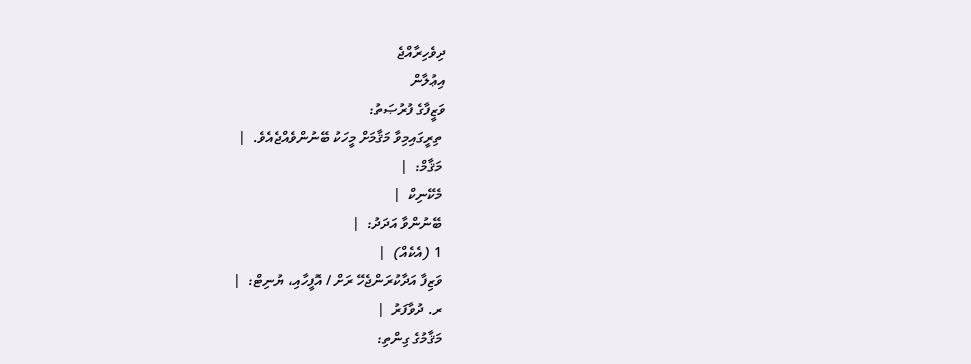ދިވެހިރާއްޖެ
އިޢުލާން
ވަޒީފާގެ ފުރުޞަތު:
 ތިރީގައިމިވާ މަޤާމަށް މީހަކު ބޭނުންވެއްޖެއެވެ.  |
 މަޤާމް:  |
 މެކޭނިކް  |
 ބޭނުންވާ އަދަދު:  |
 1 (އެކެއް)  |
 ވަޒިފާ އަދާކުރަންޖެހޭ ރަށް / އޮފީހާއި، ޔުނިޓް:  |
 ރ. ދުވާފަރު  |
 މަޤާމުގެ ގިންތި: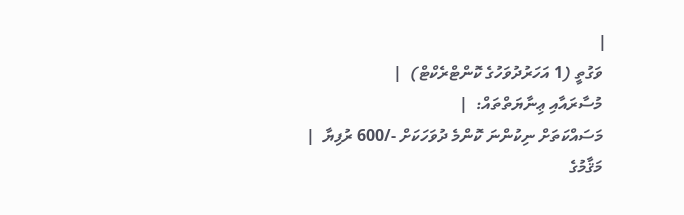|
 ވަގުތީ (1 އަހަރުދުވަހުގެ ކޮންޓްރެކްޓް)  |
 މުސާރައާއި ޢިނާޔަތްތައް:  |
 މަސައްކަތަށް ނިކުންނަ ކޮންމެ ދުވަހަކަށް -/600 ރުފިޔާ  |
 މަޤާމުގެ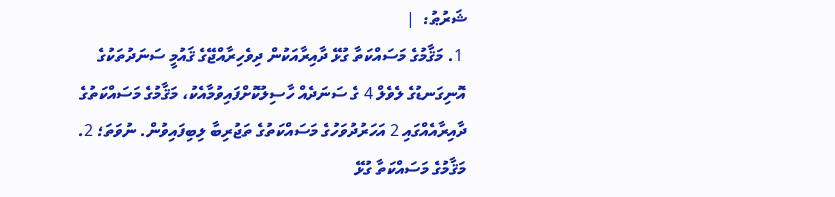ޝަރުޠު:  |
 1. މަޤާމުގެ މަސައްކަތާ ގުޅޭ ދާއިރާއަކުން ދިވެހިރާއްޖޭގެ ޤައުމީ ސަނަދުތަކުގެ އޮނިގަނޑުގެ ލެވެލް 4 ގެ ސަނަދެއް ހާސިލުކޮށްފައިވުމާއެކު، މަޤާމުގެ މަސައްކަތުގެ ދާއިރާއެއްގައި 2 އަހަރުދުވަހުގެ މަސައްކަތުގެ ތަޖުރިބާ ލިބިފައިވުން. ނުވަތަ؛ 2. މަޤާމުގެ މަސައްކަތާ ގުޅޭ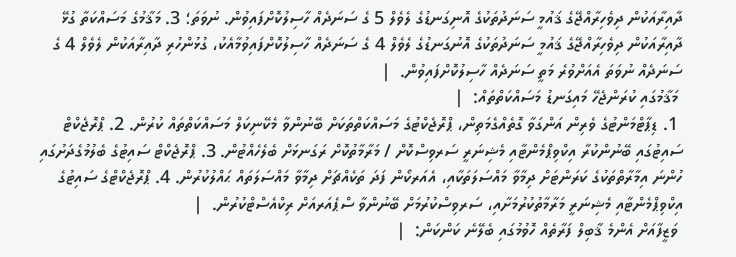ދާއިރާއަކުން ދިވެހިރާއްޖޭގެ ޤައުމީ ސަނަދުތަކުގެ އޮނިގަނޑުގެ ލެވެލް 5 ގެ ސަނަދެއް ހާސިލުކޮށްފައިވުން. ނުވަތަ؛ 3. މަޤާމުގެ މަސައްކަތާ ގުޅޭ ދާއިރާއަކުން ދިވެހިރާއްޖޭގެ ޤައުމީ ސަނަދުތަކުގެ އޮނުގަނޑުގެ ލެވެލް 4 ގެ ސަނަދެއް ހާސިލުކޮށްފައިވުމާއެކު، ގުޅުންހުރި ދާއިރާއަކުން ލެވެލް 4 ގެ ސަނަދެއް ނުވަތަ އެއަށްވުރެ މަތީ ސަނަދެއް ހާސިލުކޮށްފައިވުން.  |
 މަޤާމުގައި ކުރަންޖެހޭ މައިގަނޑު މަސައްކަތްތައް:  |
 1. ޑިޕާޓްމަންޓުގެ ވެރިން އަންގަވާ ގޮތެއްގެމަތިން، ޕްރޮޖެކްޓުގެ މަސައްކަތްތަކަށް ބޭނުންވާ މެކޭނިކަލް މަސައްކަތްތައް ކުރުން. 2. ޕްރޮޖެކްޓް ސައިޓުގައި ބޭނުންކުރާ އިކްވިޕްމެންޓާއި މެޝިނަރީ ސަރވިސްކޮށް / މަރާމާތުކޮށް ރަގަނޅަށް ބެލެހެއްޓުން. 3. ޕްރޮޖެކްޓް ސައިޓުގެ ބެލުމުގެދަށުގައި ހުންނަ އިމާރާތްތަކުގެ ކަރަންޓަށް ދިމާވާ މައްސަލަތަކާއި، އެއަރކޯން ފަދަ ތަކެއްޗަށް ދިމާވާ މައްސަލަތައް ޙައްލުކުރުން. 4. ޕްރޮޖެކްޓްގެ ސައިޓުގެ އިކްވިޕްމެންޓާއި މެޝިނަރީ މަރާމާތުކުރުމަށާއި، ސަރވިސްކުރުމަށް ބޭނުންވާ ސްޕެއަރއަށް ރިކްއެސްޓްކުރުން.  |
 ވަޒީފާއަށް އެންމެ ޤާބިލް ފަރާތެއް ހޮވުމުގައި ބެލޭނެ ކަންކަން:  |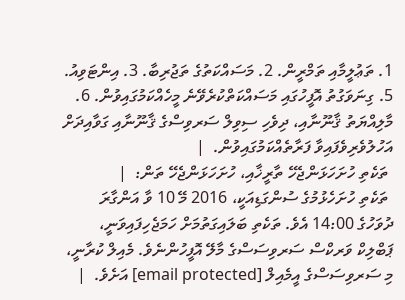1. ތަޢުލީމާއި ތަމްރީން. 2. މަސައްކަތުގެ ތަޖުރިބާ. 3. އިންޓަވިއު. 5. ގިނަވަގުތު އޮފީހުގައި މަސައްކަތްކުރެވޭނެ މީހެއްކަމުގައިވުން. 6. މާލިއްޔަތު ޤާނޫނާއި، ދިވެހި ސިވިލް ސަރވިސްގެ ޤާނޫނާއި ގަވާއިދަށް އަހުލުވެރިވެފައިވާ ފަރާތެއްކަމުގައިވުން.  |
 ތަކެތި ހުށަހަޅަންޖެހޭ ތާރީޚާއި، ހުށަހަޅަންޖެހޭ ތަން:  |
 ތަކެތި ހުށަހެޅުމުގެ ސުންގަޑިއަކީ، 2016 މޭ 10 ވާ އަންގާރަ ދުވަހުގެ 14:00 އެވެ. ތަކެތި ބަލައިގަތުމަށް ހަމަޖެހިފައިވަނީ، ޕަބްލިކް ވަރކްސް ސަރވިސަސްގެ މާލޭ އޮފީހުންނެވެ. މެއިލް ކުރާނީ، މި ސަރވިސަސްގެ އީމެއިލް [email protected] އަށެވެ.  |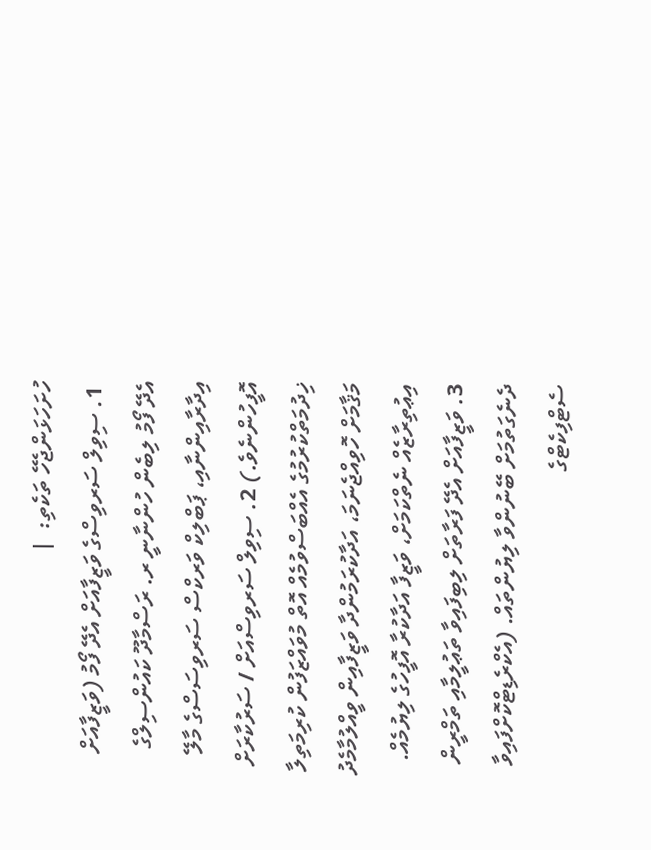ހުށަހަޅަންޖެހޭ ތަކެތި:  |
 1. ސިވިލް ސަރވިސްގެ ވަޒީފާއަށް އެދޭ ފޯމު (ވަޒީފާއަށް އެދޭ ފޯމު ލިބެން ހުންނާނީ ރ. ރަސްމާދޫ ކައުންސިލްގެ އިދާރާއިންނާއި، ޕަބްލިކް ވަރކްސް ސަރވިސަސްގެ މާލޭ އޮފީހުންނެވެ.) 2. ސިވިލް ސަރވިސްއަށް / ސަރުކާރަށް ޚިދުމަތްކުރުމުގެ އެއްބަސްވުމެއް އޮތް މުވައްޒަފުން ކުރިމަތިލާ މަޤާމަށް ހޮވިއްޖެނަމަ، އަދާކުރަމުންދާ ވަޒީފާއިން ވީއްލުމާމެދު އިޢުތިރާޒެއް ނެތްކަމަށް، ވަޒީފާ އަދާކުރާ އޮފީހުގެ ލިޔުމެއް. 3. ވަޒީފާއަށް އެދޭ ފަރާތަށް ލިބިފައިވާ ތަޢުލީމާއި ތަމްރީން ދެނެގަތުމަށް ބޭނުންވާ ލިޔުންތައް. (އެކްރެޑިޓްކޮށްފައިވާ ސެޓްފިކެޓްގެ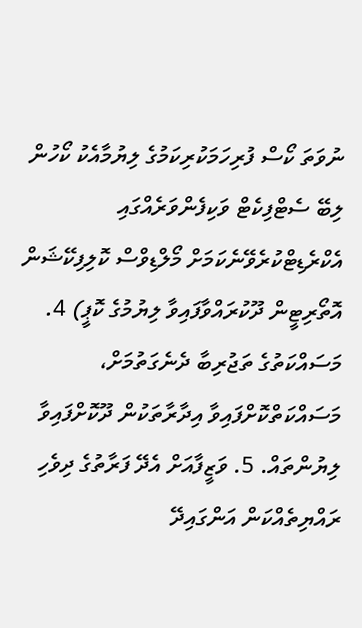ނުވަތަ ކޯސް ފުރިހަމަކުރިކަމުގެ ލިޔުމާއެކު ކޯހުން ލިބޭ ސެޓްފިކެޓް ވަކިފެންވަރެއްގައި އެކްރެޑިޓްކުރެވޭނެކަމަށް މޯލްޑިވްސް ކޮލިފިކޭޝަން އޮތޯރިޓީން ދޫކުރައްވާފައިވާ ލިޔުމުގެ ކޮޕީ) 4. މަސައްކަތުގެ ތަޖުރިބާ ދެނެގަތުމަށް، މަސައްކަތްކޮށްފައިވާ އިދާރާތަކުން ދޫކޮށްފައިވާ ލިޔުންތައް. 5. ވަޒީފާއަށް އެދޭ ފަރާތުގެ ދިވެހި ރައްޔިތެއްކަން އަންގައިދޭ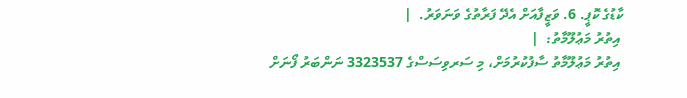ކާޑުގެ ކޮޕީ. 6. ވަޒީފާއަށް އެދޭ ފަރާތުގެ ވަނަވަރު.  |
 އިތުރު މަޢުލޫމާތު:  |
 އިތުރު މަޢުލޫމާތު ސާފުކުރުމަށް، މި ސަރވިސަސްގެ 3323537 ނަންބަރު ފޯނަށް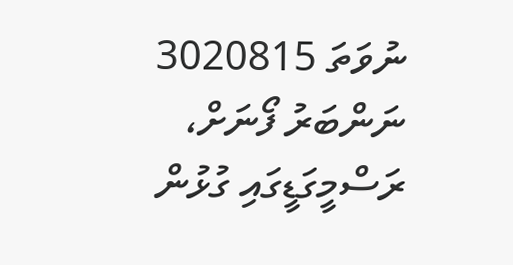ނުވަތަ 3020815 ނަންބަރު ފޯނަށް، ރަސްމީގަޑީގައި ގުޅުން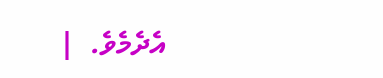އެދެމެވެ.  |